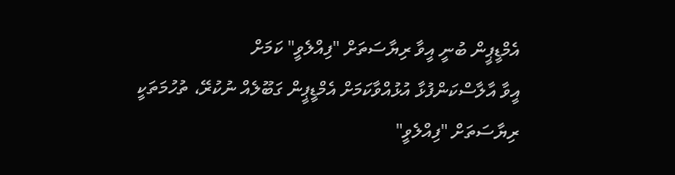އެމްޑީޕީން ބުނީ އީވާ ރިޔާސަތަށް "ފިއްލެވީ" ކަމަށް
އީވާ އާލާސްކަންފުޅާ އުޅުއްވާކަމަށް އެމްޑީޕީން ގަބޫލެއް ނުކުރޭ، ތުހުމަތަކީ ރިޔާސަތަށް "ފިއްލެވީ"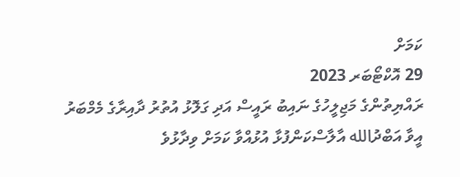ކަމަށް
29 އޮކްޓޯބަރ 2023
ރައްޔިތުންގެ މަޖިލީހުގެ ނައިބު ރައީސް އަދި ގަލޮޅު އުތުރު ދާއިރާގެ މެމްބަރު އީވާ އަބްދުالله އާލާސްކަންފުޅާ އުޅުއްވާ ކަމަށް ވިދާޅުވެ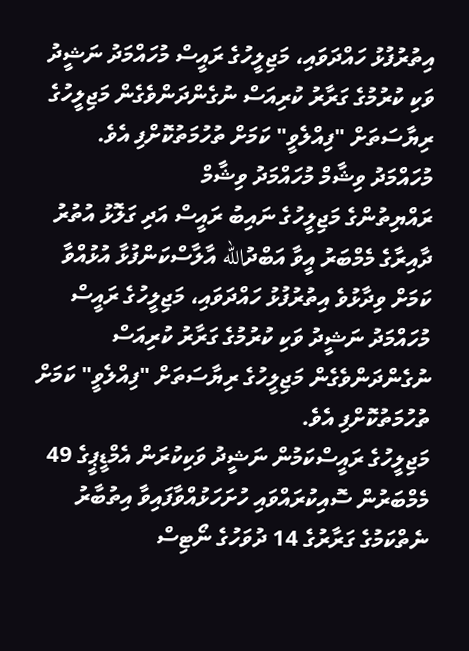އިތުރުފުޅު ހައްދަވައި، މަޖިލީހުގެ ރައީސް މުހައްމަދު ނަޝީދު ވަކި ކުރުމުގެ ގަރާރު ކުރިއަސް ނުގެންދަންވެގެން މަޖިލީހުގެ ރިޔާސަތަށް "ފިއްލެވީ" ކަމަށް ތުހުމަތުކޮށްފި އެވެ.
މުހައްމަދު ވިޝާމް މުހައްމަދު ވިޝާމް
ރައްޔިތުންގެ މަޖިލީހުގެ ނައިބު ރައީސް އަދި ގަލޮޅު އުތުރު ދާއިރާގެ މެމްބަރު އީވާ އަބްދުالله އާލާސްކަންފުޅާ އުޅުއްވާ ކަމަށް ވިދާޅުވެ އިތުރުފުޅު ހައްދަވައި، މަޖިލީހުގެ ރައީސް މުހައްމަދު ނަޝީދު ވަކި ކުރުމުގެ ގަރާރު ކުރިއަސް ނުގެންދަންވެގެން މަޖިލީހުގެ ރިޔާސަތަށް "ފިއްލެވީ" ކަމަށް ތުހުމަތުކޮށްފި އެވެ.
މަޖިލީހުގެ ރައީސްކަމުން ނަޝީދު ވަކިކުރަން އެމްޑީޕީގެ 49 މެމްބަރުން ސޮއިކުރައްވައި ހުށަހަޅުއްވާފައިވާ އިތުބާރު ނެތްކަމުގެ ގަރާރުގެ 14 ދުވަހުގެ ނޯޓިސް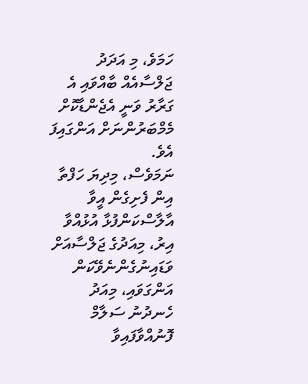ހަމަވެ، މި އަދަދު ޖަލްސާއެއް ބާއްވައި އެ ގަރާރު ވަނީ އެޖެންޑާކޮށް މެމްބަރުންނަށް އަންގައިފަ އެވެ.
ނަމަވެސް، މިދިޔަ ހަފްތާ އިން ފެށިގެން އީވާ އާލާސްކަންފުޅާ އުޅުއްވާ އިރު، މިއަދުގެ ޖަލްސާއަށް ވަޑައިނުގެންނެވޭކަން އަންގަވައި، މިއަދު ހެނދުނު ސަލާމް ފޮނުއްވާފައިވާ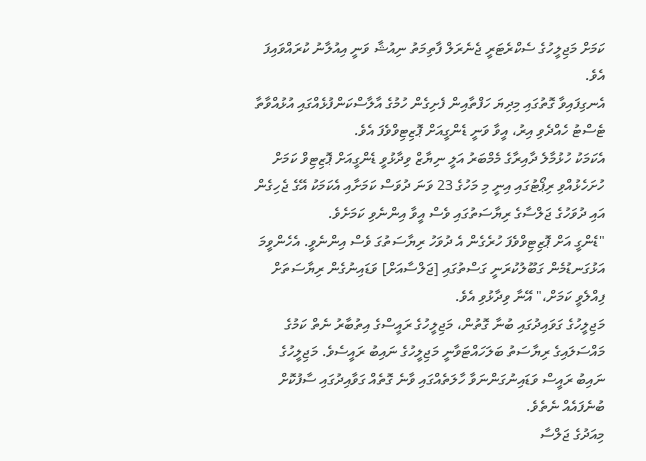ކަމަށް މަޖިލީހުގެ ސެކްރެޓަރީ ޖެނެރަލް ފާތިމަތު ނިއުޝާ ވަނީ އިއުލާނު ކުރައްވައިފަ އެވެ.
އެނގިފައިވާ ގޮތުގައި މިދިޔަ ހަފްތާއިން ފެށިގެން ހުމުގެ އާލާސްކަންފުޅެއްގައި އުޅުއްވާތާ ޓެސްޓު ހެއްދެވި އިރު، އީވާ ވަނީ ޑެންގީއަށް ޕޮޒިޓިވްވެފަ އެވެ.
އެކަމަކު ހުޅުމާލެ ދާއިރާގެ މެމްބަރު އަލީ ނިޔާޒް ވިދާޅުވީ ޑެންގީއަށް ޕޮޒިޓިވް ކަމަށް ހުށަހެޅުއްވި ރިޕޯޓުގައި އިނީ މި މަހުގެ 23 ވަނަ ދުވަސް ކަމަށާއި އެކަމަކު އޭގެ ޖެހިގެން އައި ދުވަހުގެ ޖަލްސާގެ ރިޔާސަތުގައި ވެސް އީވާ އިންނެވި ކަމަށެވެ.
"ޑެންގީ އަށް ޕޮޒިޓިވްވެފަ ހުރެގެން އެ ދުވަހު ރިޔާސަތުގަ ވެސް އިންނެވީ. އެހެންވީމަ އަޅުގަނޑުމެން ގަބޫލުކުރަނީ ގަސްތުގައި [ޖަލްސާއަށް] ވަޑައިނުގެން ރިޔާސަތަށް ފިއްލެވީ ކަމަށް،" އޭނާ ވިދާޅުވި އެވެ.
މަޖިލީހުގެ ގަވައިދުގައި ބުނާ ގޮތުން، މަޖިލީހުގެ ރައީސްގެ އިތުބާރު ނެތް ކަމުގެ މައްސަލައިގެ ރިޔާސަތު ބަލަހައްޓަވާނީ މަޖިލީހުގެ ނައިބު ރައީސެވެ. މަޖިލީހުގެ ނައިބު ރައީސް ވަޑައިނުގަންނަވާ ހާލަތެއްގައި ވާނެ ގޮތެއް ގަވާއިދުގައި ސާފުކޮށް ބުނެފައެއް ނެތެވެ.
މިއަދުގެ ޖަލްސާ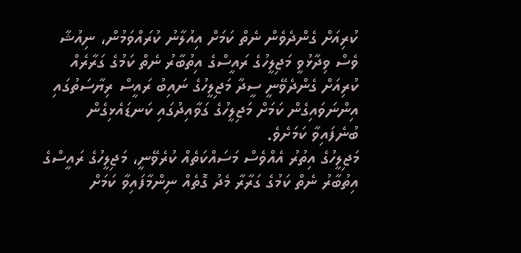ކުރިއަށް ގެންދެވެން ނެތް ކަމަށް އިއުލާނު ކުރައްވަމުން، ނިއުޝާ ވެސް ވިދާޅުވީ މަޖިލީހުގެ ރައީސްގެ އިތުބާރު ނެތް ކަމުގެ ގަރާރެއް ކުރިއަށް ގެންދެވޭނީ ސީދާ މަޖިލީހުގެ ނައިބު ރައީސް ރިޔާސަތުގައި އިންނަވައިގެން ކަމަށް މަޖިލީހުގެ ގަވާއިދުގައި ކަނޑައެޅިގެން ބުނެފައިވާ ކަމަށެވެ.
މަޖިލީހުގެ އިތުރު އެއްވެސް މަސައްކަތެއް ކުރެވޭނީ، މަޖިލީހުގެ ރައީސްގެ އިތުބާރު ނެތް ކަމުގެ ގަރާރާ މެދު ގޮތެއް ނިންމާފައިވާ ކަމަށް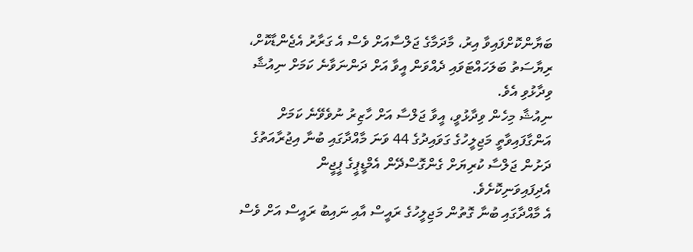ބަޔާންކޮށްފައިވާ އިރު، މާދަމާގެ ޖަލްސާއަށް ވެސް އެ ގަރާރު އެޖެންޑާކޮށް، ރިޔާސަތު ބަލަހައްޓަވައި ދެއްވަން އީވާ އަށް ދަންނަވާނެ ކަމަށް ނިއުޝާ ވިދާޅުވި އެވެ.
ނިއުޝާ މިހެން ވިދާޅުވީ، އީވާ ޖަލްސާ އަށް ހާޒިރު ނުވެވޭނެ ކަމަށް އަންގާފައިވާތީ މަޖިލީހުގެ ގަވައިދުގެ 44 ވަނަ މާއްދާގައި ބުނާ އިޖުރާއަތުގެ ދަށުން ޖަލްސާ ކުރިޔަށް ގެންގޮސްދޭން އެމްޑީޕީގެ ޕީޖީން އެދިފައިވަނިކޮށެވެ.
އެ މާއްދާގައި ބުނާ ގޮތުން މަޖިލީހުގެ ރައީސް އާއި ނައިބު ރައީސް އަށް ވެސް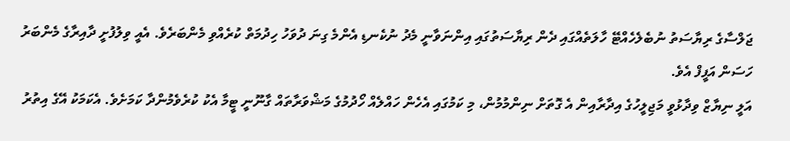ޖަލްސާގެ ރިޔާސަތު ނުބެލެހެއްޓޭ ހާލަތެއްގައި ދެން ރިޔާސަތުގައި އިންނަވާނީ މެދު ނުކެނޑި އެންމެ ގިނަ ދުވަހު ހިދުމަތް ކުރެއްވި މެންބަރެވެ. އެއީ ވިލުފުށީ ދާއިރާގެ މެންބަރު ހަސަން އަފީފް އެވެ.
އަލީ ނިޔާޒް ވިދާޅުވީ މަޖިލީހުގެ އިދާރާއިން އެ ގޮތަށް ނިންމުމުން، މި ކަމުގައި އެހެން ހައްލެއް ހޯދުމުގެ މަޝްވަރާތައް ގާނޫނީ ޓީމާ އެކު ކުރެވެމުންދާ ކަމަށެވެ. އެކަމަކު އޭގެ އިތުރު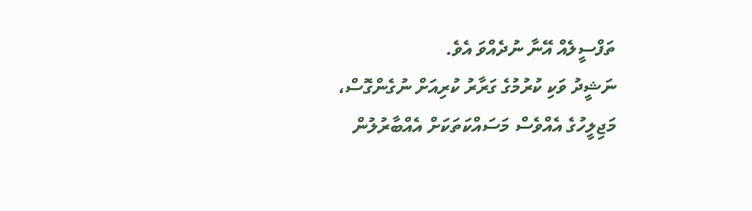ތަފްސީލެއް އޭނާ ނުދެއްވަ އެވެ.
ނަޝީދު ވަކި ކުރުމުގެ ގަރާރު ކުރިއަށް ނުގެންގޮސް، މަޖިލީހުގެ އެއްވެސް މަސައްކަތަކަށް އެއްބާރުލުން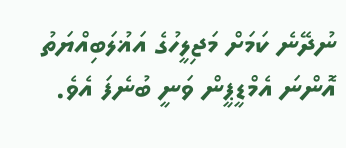ނުދޭނެ ކަމަށް މަޖިލީހުގެ އަޣުލަބިއްޔަތު އޮންނަ އެމްޑީޕީން ވަނީ ބުނެފަ އެވެ.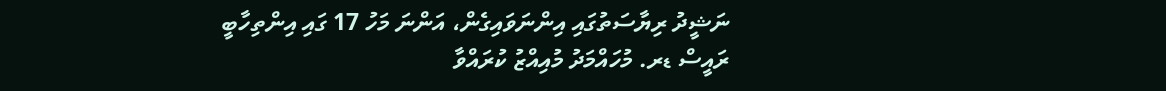ނަޝީދު ރިޔާސަތުގައި އިންނަވައިގެން، އަންނަ މަހު 17 ގައި އިންތިހާބީ ރައީސް ޑރ. މުހައްމަދު މުއިއްޒު ކުރައްވާ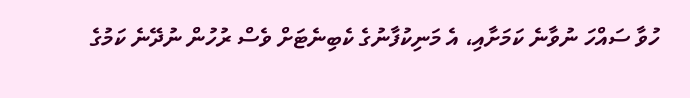ހުވާ ސައްހަ ނުވާނެ ކަމަށާއި، އެ މަނިކުފާނުގެ ކެބިނެޓަށް ވެސް ރުހުން ނުދޭނެ ކަމުގެ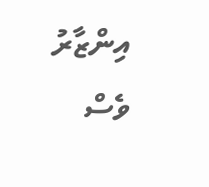އިންޒާރު ވެސް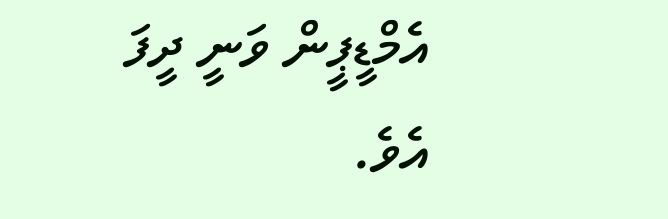އެމްޑީޕީން ވަނީ ދީފަ އެވެ.